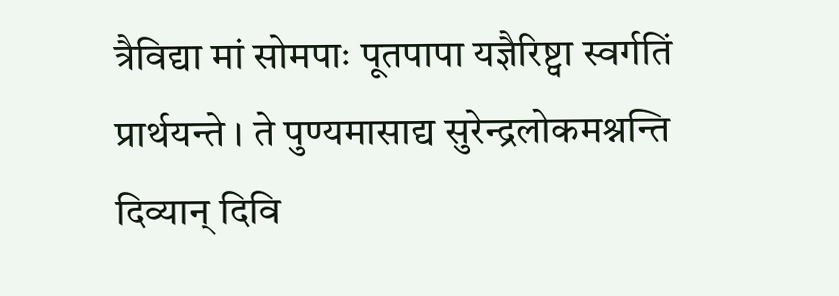त्रैविद्या मां सोमपाः पूतपापा यज्ञैरिष्ट्वा स्वर्गतिं प्रार्थयन्ते । ते पुण्यमासाद्य सुरेन्द्रलोकमश्नन्ति दिव्यान् दिवि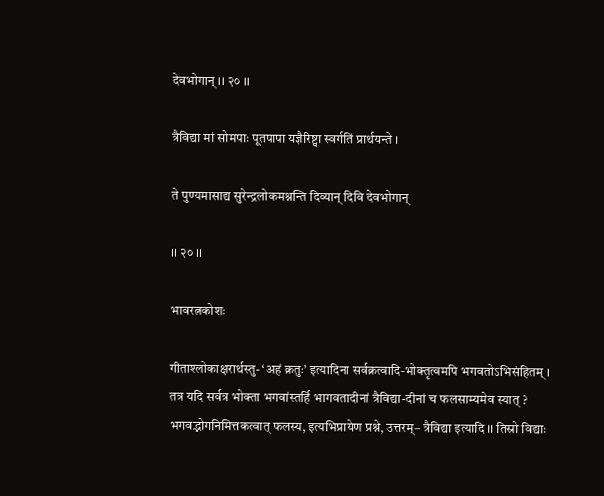देवभोगान् ।। २० ।।

त्रैविद्या मां सोमपाः पूतपापा यज्ञैरिष्ट्वा स्वर्गतिं प्रार्थयन्ते ।

ते पुण्यमासाद्य सुरेन्द्रलोकमश्नन्ति दिव्यान् दिवि देवभोगान्

।। २० ।।

भावरत्नकोशः

गीताश्लोकाक्षरार्थस्तु- ‘अहं क्रतुः’ इत्यादिना सर्वक्रत्वादि-भोक्तृत्वमपि भगवतोऽभिसंहितम् । तत्र यदि सर्वत्र भोक्ता भगवांस्तर्हि भागवतादीनां त्रैविद्या-दीनां च फलसाम्यमेव स्यात् ? भगवद्भोगनिमित्तकत्वात् फलस्य, इत्यभिप्रायेण प्रश्ने, उत्तरम्– त्रैविद्या इत्यादि ।। तिस्रो विद्याः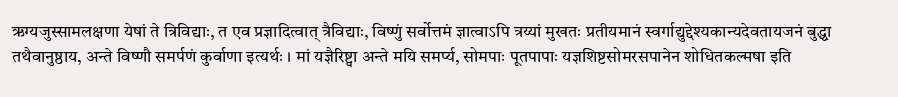ऋग्यजुस्सामलक्षणा येषां ते त्रिविद्याः, त एव प्रज्ञादित्वात् त्रैविद्याः, विष्णुं सर्वोत्तमं ज्ञात्वाऽपि त्रय्यां मुखतः प्रतीयमानं स्वर्गाद्युद्देश्यकान्यदेवतायजनं बुद्ध्वा तथैवानुष्ठाय, अन्ते विष्णौ समर्पणं कुर्वाणा इत्यर्थः । मां यज्ञैरिष्ट्वा अन्ते मयि समर्प्य, सोमपाः पूतपापाः यज्ञशिष्टसोमरसपानेन शोधितकल्मषा इति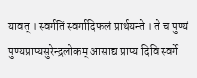यावत् । स्वर्गतिं स्वर्गादिफलं प्रार्थयन्ते । ते च पुण्यं पुण्यप्राप्यसुरेन्द्रलोकम् आसाद्य प्राप्य दिवि स्वर्गे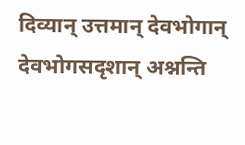दिव्यान् उत्तमान् देवभोगान् देवभोगसदृशान् अश्नन्ति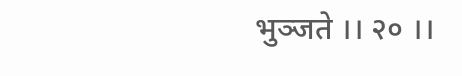भुञ्जते ।। २० ।।